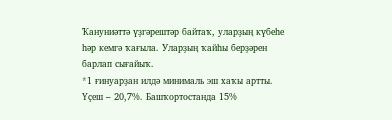Ҡануниәттә үҙгәрештәр байтаҡ, уларҙың күбеһе һәр кемгә ҡағыла. Уларҙың ҡайһы берҙәрен барлап сығайыҡ.
*1 ғинуарҙан илдә минималь эш хаҡы артты. Үҫеш – 20,7%. Башҡортостанда 15%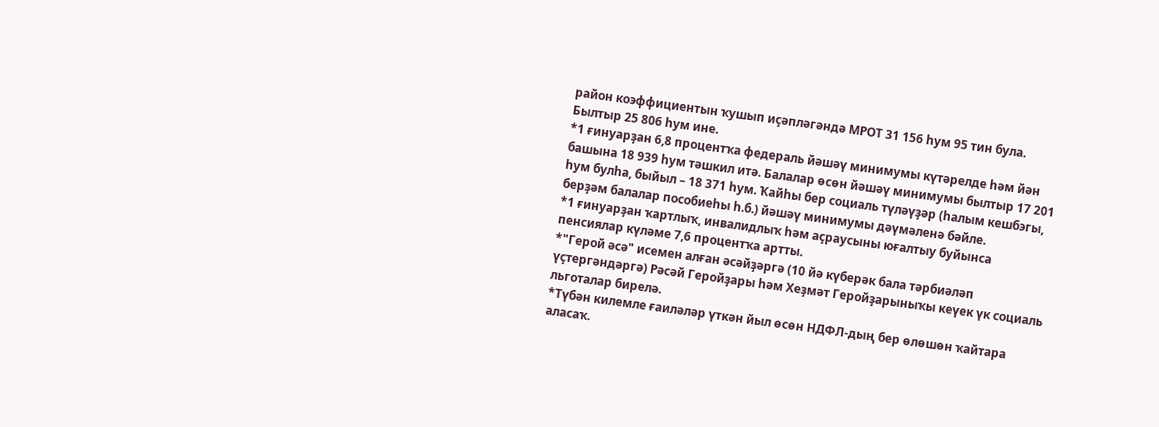район коэффициентын ҡушып иҫәпләгәндә МРОТ 31 156 һум 95 тин була. Былтыр 25 806 һум ине.
*1 ғинуарҙан 6,8 процентҡа федераль йәшәү минимумы күтәрелде һәм йән башына 18 939 һум тәшкил итә. Балалар өсөн йәшәү минимумы былтыр 17 201 һум булһа, быйыл – 18 371 һум. Ҡайһы бер социаль түләүҙәр (һалым кешбэгы, берҙәм балалар пособиеһы һ.б.) йәшәү минимумы дәүмәленә бәйле.
*1 ғинуарҙан ҡартлыҡ, инвалидлыҡ һәм аҫраусыны юғалтыу буйынса пенсиялар күләме 7,6 процентҡа артты.
*"Герой әсә" исемен алған әсәйҙәргә (10 йә күберәк бала тәрбиәләп үҫтергәндәргә) Рәсәй Геройҙары һәм Хеҙмәт Геройҙарыныҡы кеүек үк социаль льготалар бирелә.
*Түбән килемле ғаиләләр үткән йыл өсөн НДФЛ-дың бер өлөшөн ҡайтара аласаҡ.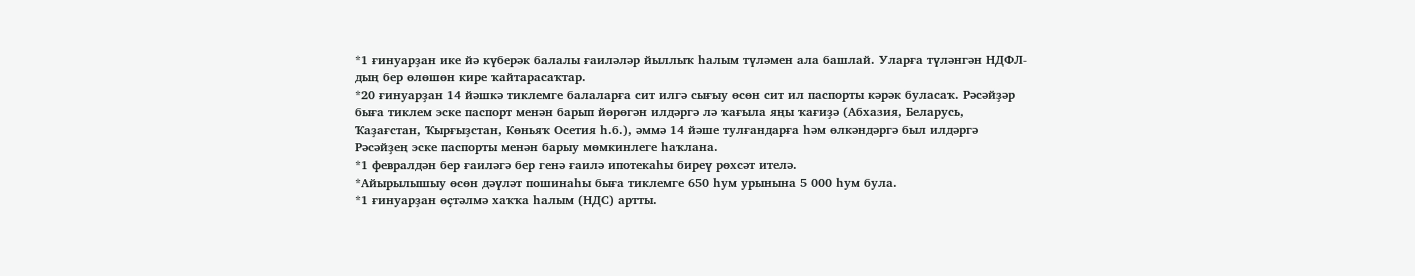*1 ғинуарҙан ике йә күберәк балалы ғаиләләр йыллыҡ һалым түләмен ала башлай. Уларға түләнгән НДФЛ-дың бер өлөшөн кире ҡайтарасаҡтар.
*20 ғинуарҙан 14 йәшкә тиклемге балаларға сит илгә сығыу өсөн сит ил паспорты кәрәк буласаҡ. Рәсәйҙәр быға тиклем эске паспорт менән барып йөрөгән илдәргә лә ҡағыла яңы ҡағиҙә (Абхазия, Беларусь, Ҡаҙағстан, Ҡырғыҙстан, Көньяҡ Осетия һ.б.), әммә 14 йәше тулғандарға һәм өлкәндәргә был илдәргә Рәсәйҙең эске паспорты менән барыу мөмкинлеге һаҡлана.
*1 февралдән бер ғаиләгә бер генә ғаилә ипотекаһы биреү рөхсәт ителә.
*Айырылышыу өсөн дәүләт пошинаһы быға тиклемге 650 һум урынына 5 000 һум була.
*1 ғинуарҙан өҫтәлмә хаҡҡа һалым (НДС) артты.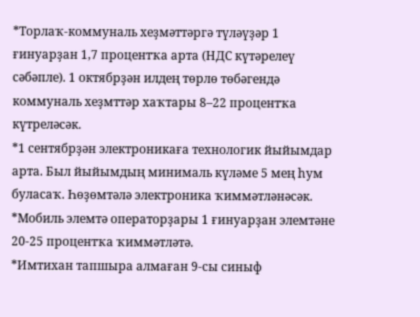*Торлаҡ-коммуналь хеҙмәттәргә түләүҙәр 1 ғинуарҙан 1,7 процентҡа арта (НДС күтәрелеү сәбәпле). 1 октябрҙән илдең төрлө төбәгендә коммуналь хеҙмттәр хаҡтары 8–22 процентҡа күтреләсәк.
*1 сентябрҙән электроникаға технологик йыйымдар арта. Был йыйымдың минималь күләме 5 мең һум буласаҡ. Һөҙөмтәлә электроника ҡиммәтләнәсәк.
*Мобиль элемтә операторҙары 1 ғинуарҙан элемтәне 20-25 процентҡа ҡиммәтләтә.
*Имтихан тапшыра алмаған 9-сы синыф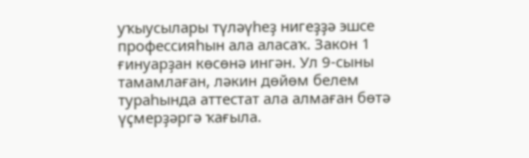уҡыусылары түләүһеҙ нигеҙҙә эшсе профессияһын ала аласаҡ. Закон 1 ғинуарҙан көсөнә ингән. Ул 9-сыны тамамлаған, ләкин дөйөм белем тураһында аттестат ала алмаған бөтә үҫмерҙәргә ҡағыла.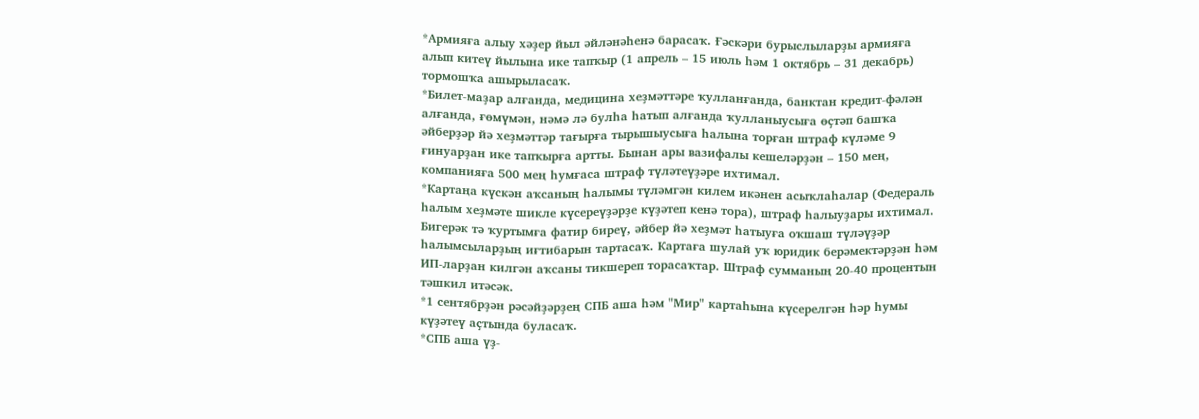*Армияға алыу хәҙер йыл әйләнәһенә барасаҡ. Ғәскәри бурыслыларҙы армияға алып китеү йылына ике тапҡыр (1 апрель – 15 июль һәм 1 октябрь – 31 декабрь) тормошҡа ашырыласаҡ.
*Билет-маҙар алғанда, медицина хеҙмәттәре ҡулланғанда, банктан кредит-фәлән алғанда, ғөмүмән, нәмә лә булһа һатып алғанда ҡулланыусыға өҫтәп башҡа әйберҙәр йә хеҙмәттәр тағырға тырышыусыға һалына торған штраф күләме 9 ғинуарҙан ике тапҡырға артты. Бынан ары вазифалы кешеләрҙән – 150 мең, компанияға 500 мең һумғаса штраф түләтеүҙәре ихтимал.
*Картаңа күскән аҡсаның һалымы түләмгән килем икәнен асыҡлаһалар (Федераль һалым хеҙмәте шикле күсереүҙәрҙе күҙәтеп кенә тора), штраф һалыуҙары ихтимал. Бигерәк тә ҡуртымға фатир биреү, әйбер йә хеҙмәт һатыуға оҡшаш түләүҙәр һалымсыларҙың иғтибарын тартасаҡ. Картаға шулай уҡ юридик берәмектәрҙән һәм ИП-ларҙан килгән аҡсаны тикшереп торасаҡтар. Штраф сумманың 20-40 процентын тәшкил итәсәк.
*1 сентябрҙән рәсәйҙәрҙең СПБ аша һәм "Мир" картаһына күсерелгән һәр һумы күҙәтеү аҫтында буласаҡ.
*СПБ аша үҙ-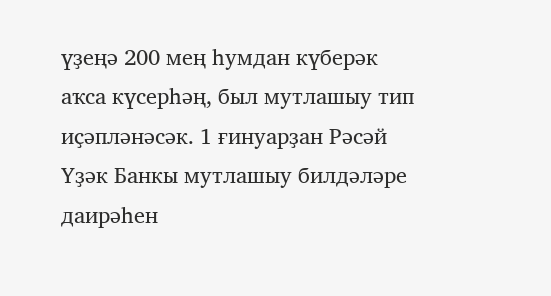үҙеңә 200 мең һумдан күберәк аҡса күсерһәң, был мутлашыу тип иҫәпләнәсәк. 1 ғинуарҙан Рәсәй Үҙәк Банкы мутлашыу билдәләре даирәһен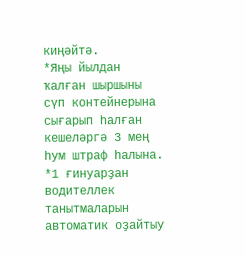киңәйтә.
*Яңы йылдан ҡалған шыршыны сүп контейнерына сығарып һалған кешеләргә 3 мең һум штраф һалына.
*1 ғинуарҙан водителлек танытмаларын автоматик оҙайтыу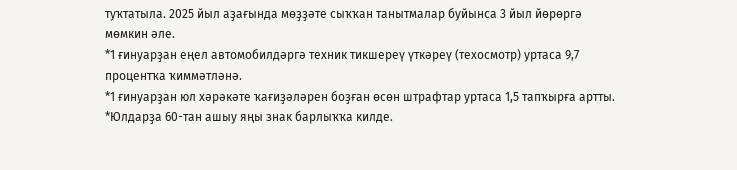туҡтатыла. 2025 йыл аҙағында мөҙҙәте сыҡҡан танытмалар буйынса 3 йыл йөрөргә мөмкин әле.
*1 ғинуарҙан еңел автомобилдәргә техник тикшереү үткәреү (техосмотр) уртаса 9,7 процентҡа ҡиммәтләнә.
*1 ғинуарҙан юл хәрәкәте ҡағиҙәләрен боҙған өсөн штрафтар уртаса 1,5 тапҡырға артты.
*Юлдарҙа 60-тан ашыу яңы знак барлыҡҡа килде.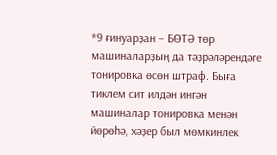*9 ғинуарҙан – БӨТӘ төр машиналарҙың да тәҙрәләрендәге тонировка өсөн штраф. Быға тиклем сит илдән ингән машиналар тонировка менән йөрөһә, хәҙер был мөмкинлек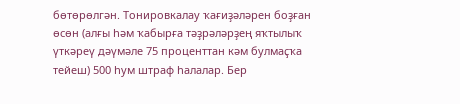бөтөрөлгән. Тонировкалау ҡағиҙәләрен боҙған өсөн (алғы һәм ҡабырға тәҙрәләрҙең яҡтылыҡ үткәреү дәүмәле 75 проценттан кәм булмаҫҡа тейеш) 500 һум штраф һалалар. Бер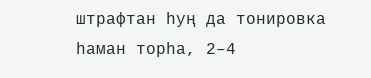штрафтан һуң да тонировка һаман торһа, 2–4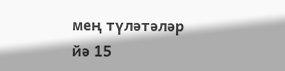мең түләтәләр йә 15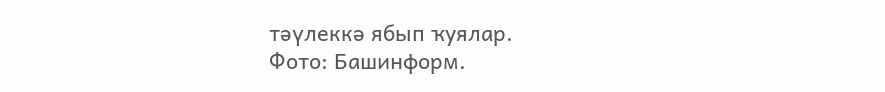тәүлеккә ябып ҡуялар.
Фото: Башинформ.